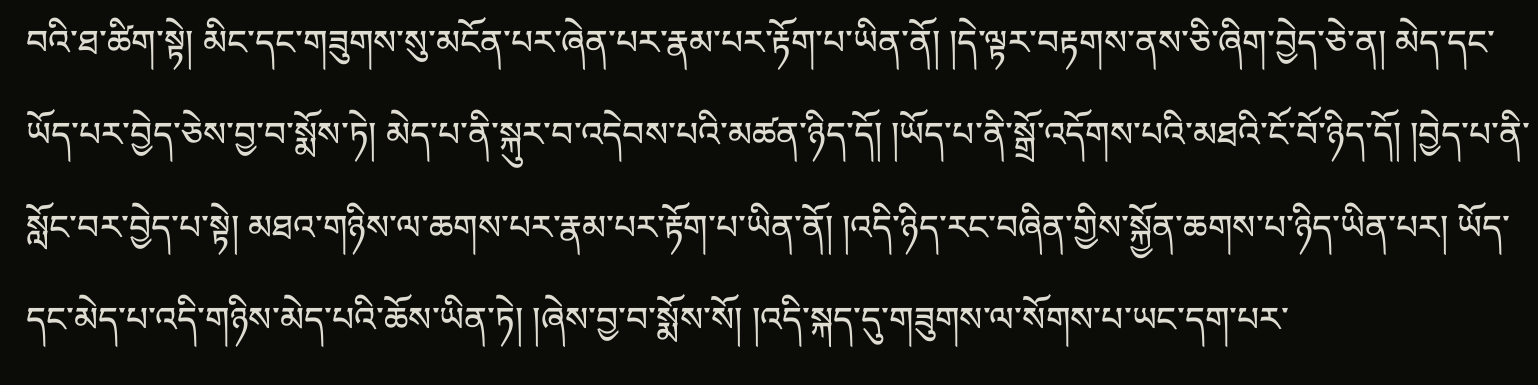བའི་ཐ་ཚིག་སྟེ། མིང་དང་གཟུགས་སུ་མངོན་པར་ཞེན་པར་རྣམ་པར་རྟོག་པ་ཡིན་ནོ། །དེ་ལྟར་བརྟགས་ནས་ཅི་ཞིག་བྱེད་ཅེ་ན། མེད་དང་ཡོད་པར་བྱེད་ཅེས་བྱ་བ་སྨོས་ཏེ། མེད་པ་ནི་སྐུར་བ་འདེབས་པའི་མཚན་ཉིད་དོ། །ཡོད་པ་ནི་སྒྲོ་འདོགས་པའི་མཐའི་ངོ་བོ་ཉིད་དོ། །བྱེད་པ་ནི་སློང་བར་བྱེད་པ་སྟེ། མཐའ་གཉིས་ལ་ཆགས་པར་རྣམ་པར་རྟོག་པ་ཡིན་ནོ། །འདི་ཉིད་རང་བཞིན་གྱིས་སྐྱོན་ཆགས་པ་ཉིད་ཡིན་པར། ཡོད་དང་མེད་པ་འདི་གཉིས་མེད་པའི་ཆོས་ཡིན་ཏེ། །ཞེས་བྱ་བ་སྨོས་སོ། །འདི་སྐད་དུ་གཟུགས་ལ་སོགས་པ་ཡང་དག་པར་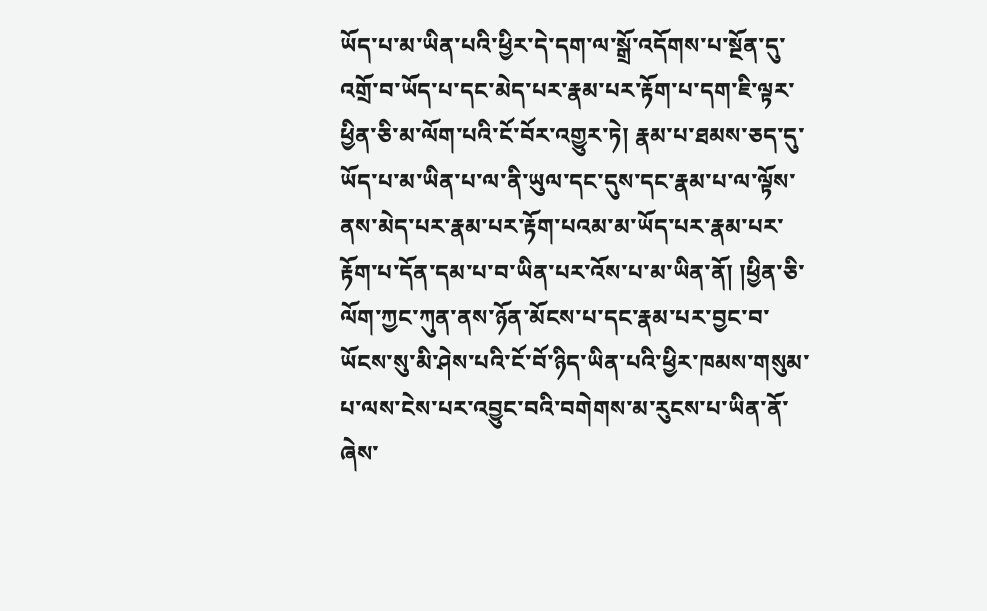ཡོད་པ་མ་ཡིན་པའི་ཕྱིར་དེ་དག་ལ་སྒྲོ་འདོགས་པ་སྔོན་དུ་འགྲོ་བ་ཡོད་པ་དང་མེད་པར་རྣམ་པར་རྟོག་པ་དག་ཇི་ལྟར་ཕྱིན་ཅི་མ་ལོག་པའི་ངོ་བོར་འགྱུར་ཏེ། རྣམ་པ་ཐམས་ཅད་དུ་ཡོད་པ་མ་ཡིན་པ་ལ་ནི་ཡུལ་དང་དུས་དང་རྣམ་པ་ལ་ལྟོས་ནས་མེད་པར་རྣམ་པར་རྟོག་པའམ་མ་ཡོད་པར་རྣམ་པར་རྟོག་པ་དོན་དམ་པ་བ་ཡིན་པར་འོས་པ་མ་ཡིན་ནོ། །ཕྱིན་ཅི་ལོག་ཀྱང་ཀུན་ནས་ཉོན་མོངས་པ་དང་རྣམ་པར་བྱང་བ་ཡོངས་སུ་མི་ཤེས་པའི་ངོ་བོ་ཉིད་ཡིན་པའི་ཕྱིར་ཁམས་གསུམ་པ་ལས་ངེས་པར་འབྱུང་བའི་བགེགས་མ་རུངས་པ་ཡིན་ནོ་ཞེས་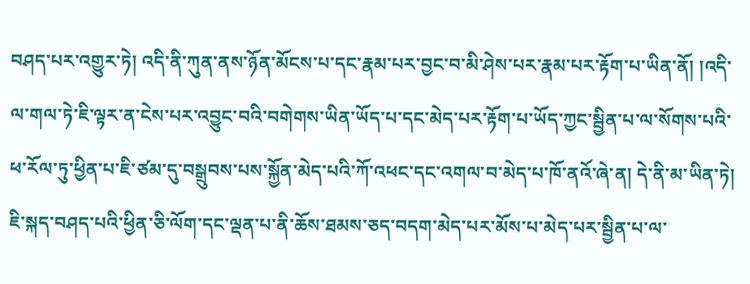བཤད་པར་འགྱུར་ཏེ། འདི་ནི་ཀུན་ནས་ཉོན་མོངས་པ་དང་རྣམ་པར་བྱང་བ་མི་ཤེས་པར་རྣམ་པར་རྟོག་པ་ཡིན་ནོ། །འདི་ལ་གལ་ཏེ་ཇི་ལྟར་ན་ངེས་པར་འབྱུང་བའི་བགེགས་ཡིན་ཡོད་པ་དང་མེད་པར་རྟོག་པ་ཡོད་ཀྱང་སྦྱིན་པ་ལ་སོགས་པའི་ཕ་རོལ་ཏུ་ཕྱིན་པ་ཇི་ཙམ་དུ་བསྒྲུབས་པས་སྐྱོན་མེད་པའི་ཀོ་འཕང་དང་འགལ་བ་མེད་པ་ཁོ་ནའོ་ཞེ་ན། དེ་ནི་མ་ཡིན་ཏེ། ཇི་སྐད་བཤད་པའི་ཕྱིན་ཅི་ལོག་དང་ལྡན་པ་ནི་ཆོས་ཐམས་ཅད་བདག་མེད་པར་མོས་པ་མེད་པར་སྦྱིན་པ་ལ་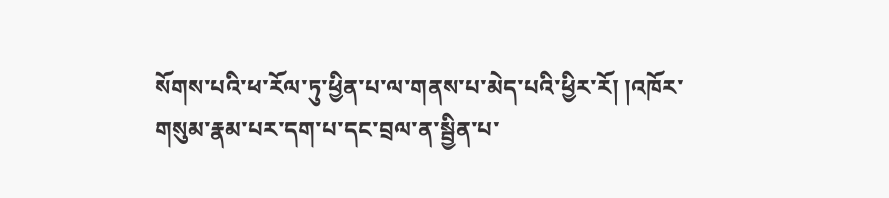སོགས་པའི་ཕ་རོལ་ཏུ་ཕྱིན་པ་ལ་གནས་པ་མེད་པའི་ཕྱིར་རོ། །འཁོར་གསུམ་རྣམ་པར་དག་པ་དང་བྲལ་ན་སྦྱིན་པ་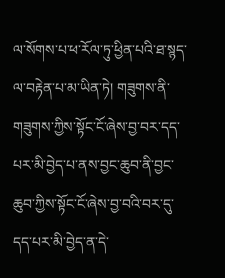ལ་སོགས་པ་ཕ་རོལ་ཏུ་ཕྱིན་པའི་ཐ་སྙད་ལ་བརྟེན་པ་མ་ཡིན་ཏེ། གཟུགས་ནི་གཟུགས་ཀྱིས་སྟོང་ངོ་ཞེས་བྱ་བར་དད་པར་མི་བྱེད་པ་ནས་བྱང་ཆུབ་ནི་བྱང་ཆུབ་ཀྱིས་སྟོང་ངོ་ཞེས་བྱ་བའི་བར་དུ་དད་པར་མི་བྱེད་ན་དེ་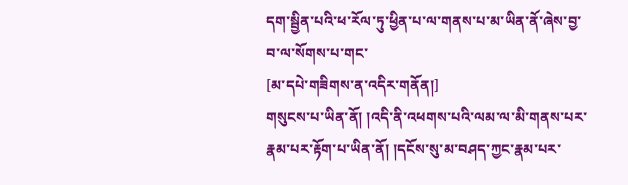དག་སྦྱིན་པའི་ཕ་རོལ་ཏུ་ཕྱིན་པ་ལ་གནས་པ་མ་ཡིན་ནོ་ཞེས་བྱ་བ་ལ་སོགས་པ་གང་
[མ་དཔེ་གཟིགས་ན་འདིར་གནོན།]
གསུངས་པ་ཡིན་ནོ། །འདི་ནི་འཕགས་པའི་ལམ་ལ་མི་གནས་པར་རྣམ་པར་རྟོག་པ་ཡིན་ནོ། །དངོས་སུ་མ་བཤད་ཀྱང་རྣམ་པར་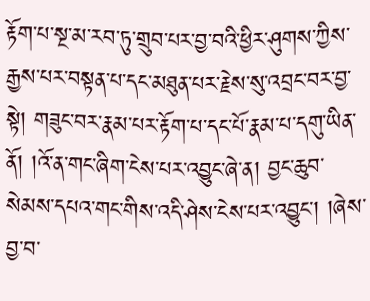རྟོག་པ་སྔ་མ་རབ་ཏུ་གྲུབ་པར་བྱ་བའི་ཕྱིར་ཤུགས་ཀྱིས་རྒྱས་པར་བསྟན་པ་དང་མཐུན་པར་རྗེས་སུ་འབྲང་བར་བྱ་སྟེ། གཟུང་བར་རྣམ་པར་རྟོག་པ་དང་པོ་རྣམ་པ་དགུ་ཡིན་ནོ། །འོ་ན་གང་ཞིག་ངེས་པར་འབྱུང་ཞེ་ན། བྱང་ཆུབ་སེམས་དཔའ་གང་གིས་འདི་ཤེས་ངེས་པར་འབྱུང་། །ཞེས་བྱ་བ་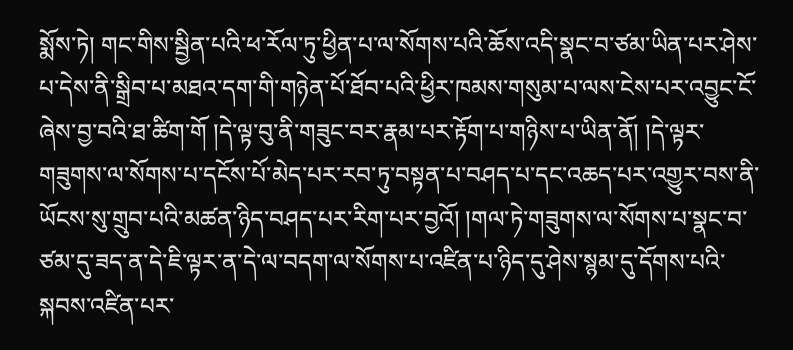སྨོས་ཏེ། གང་གིས་སྦྱིན་པའི་ཕ་རོལ་ཏུ་ཕྱིན་པ་ལ་སོགས་པའི་ཆོས་འདི་སྣང་བ་ཙམ་ཡིན་པར་ཤེས་པ་དེས་ནི་སྒྲིབ་པ་མཐའ་དག་གི་གཉེན་པོ་ཐོབ་པའི་ཕྱིར་ཁམས་གསུམ་པ་ལས་ངེས་པར་འབྱུང་ངོ་ཞེས་བྱ་བའི་ཐ་ཚིག་གོ །དེ་ལྟ་བུ་ནི་གཟུང་བར་རྣམ་པར་རྟོག་པ་གཉིས་པ་ཡིན་ནོ། །དེ་ལྟར་གཟུགས་ལ་སོགས་པ་དངོས་པོ་མེད་པར་རབ་ཏུ་བསྟན་པ་བཤད་པ་དང་འཆད་པར་འགྱུར་བས་ནི་ཡོངས་སུ་གྲུབ་པའི་མཚན་ཉིད་བཤད་པར་རིག་པར་བྱའོ། །གལ་ཏེ་གཟུགས་ལ་སོགས་པ་སྣང་བ་ཙམ་དུ་ཟད་ན་དེ་ཇི་ལྟར་ན་དེ་ལ་བདག་ལ་སོགས་པ་འཛིན་པ་ཉིད་དུ་ཤེས་སྙམ་དུ་དོགས་པའི་སྐབས་འཛིན་པར་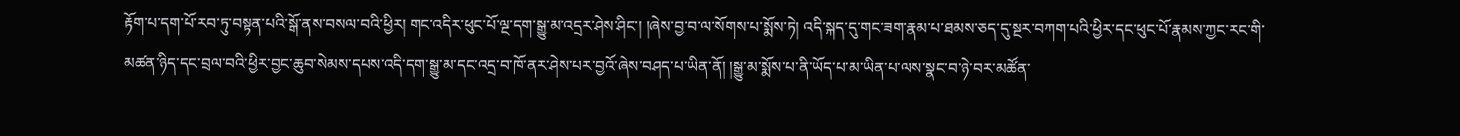རྟོག་པ་དག་པོ་རབ་ཏུ་བསྟན་པའི་སྒོ་ནས་བསལ་བའི་ཕྱིར། གང་འདིར་ཕུང་པོ་ལྔ་དག་སྒྱུ་མ་འདྲར་ཤེས་ཤིང་། །ཞེས་བྱ་བ་ལ་སོགས་པ་སྨོས་ཏེ། འདི་སྐད་དུ་གང་ཟག་རྣམ་པ་ཐམས་ཅད་དུ་སྔར་བཀག་པའི་ཕྱིར་དང་ཕུང་པོ་རྣམས་ཀྱང་རང་གི་མཚན་ཉིད་དང་བྲལ་བའི་ཕྱིར་བྱང་ཆུབ་སེམས་དཔས་འདི་དག་སྒྱུ་མ་དང་འདྲ་བ་ཁོ་ནར་ཤེས་པར་བྱའོ་ཞེས་བཤད་པ་ཡིན་ནོ། །སྒྱུ་མ་སྨོས་པ་ནི་ཡོད་པ་མ་ཡིན་པ་ལས་སྣང་བ་ཉེ་བར་མཚོན་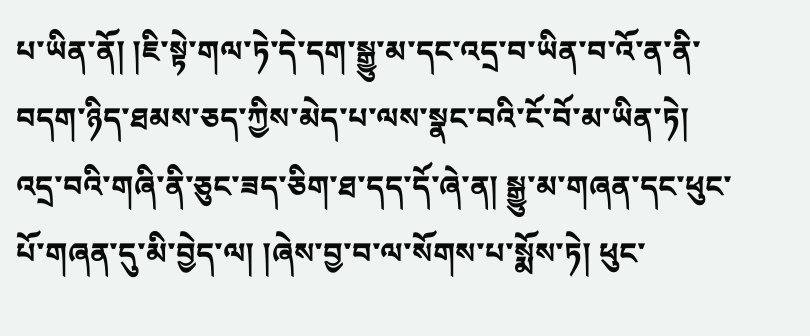པ་ཡིན་ནོ། །ཇི་སྟེ་གལ་ཏེ་དེ་དག་སྒྱུ་མ་དང་འདྲ་བ་ཡིན་བ་འོ་ན་ནི་བདག་ཉིད་ཐམས་ཅད་ཀྱིས་མེད་པ་ལས་སྣང་བའི་ངོ་བོ་མ་ཡིན་ཏེ། འདྲ་བའི་གཞི་ནི་ཅུང་ཟད་ཅིག་ཐ་དད་དོ་ཞེ་ན། སྒྱུ་མ་གཞན་དང་ཕུང་པོ་གཞན་དུ་མི་བྱེད་ལ། །ཞེས་བྱ་བ་ལ་སོགས་པ་སྨོས་ཏེ། ཕུང་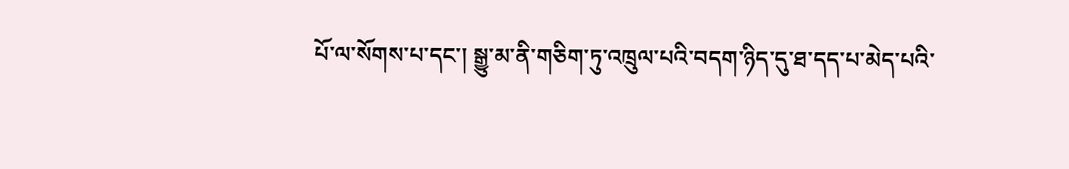པོ་ལ་སོགས་པ་དང་། སྒྱུ་མ་ནི་གཅིག་ཏུ་འཁྲུལ་པའི་བདག་ཉིད་དུ་ཐ་དད་པ་མེད་པའི་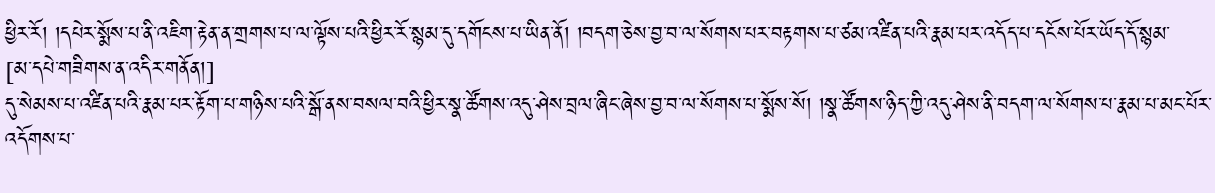ཕྱིར་རོ། །དཔེར་སྨོས་པ་ནི་འཇིག་རྟེན་ན་གྲགས་པ་ལ་ལྟོས་པའི་ཕྱིར་རོ་སྙམ་དུ་དགོངས་པ་ཡིན་ནོ། །བདག་ཅེས་བྱ་བ་ལ་སོགས་པར་བརྟགས་པ་ཙམ་འཛིན་པའི་རྣམ་པར་འདོད་པ་དངོས་པོར་ཡོད་དོ་སྙམ་
[མ་དཔེ་གཟིགས་ན་འདིར་གནོན།]
དུ་སེམས་པ་འཛིན་པའི་རྣམ་པར་རྟོག་པ་གཉིས་པའི་སྒོ་ནས་བསལ་བའི་ཕྱིར་སྣ་ཚོགས་འདུ་ཤེས་བྲལ་ཞིང་ཞེས་བྱ་བ་ལ་སོགས་པ་སྨོས་སོ། །སྣ་ཚོགས་ཉིད་ཀྱི་འདུ་ཤེས་ནི་བདག་ལ་སོགས་པ་རྣམ་པ་མང་པོར་འདོགས་པ་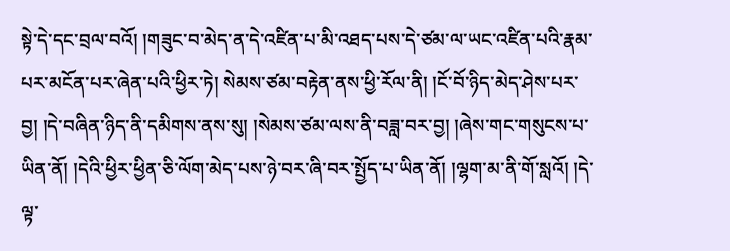སྟེ་དེ་དང་བྲལ་བའོ། །གཟུང་བ་མེད་ན་དེ་འཛིན་པ་མི་འཐད་པས་དེ་ཙམ་ལ་ཡང་འཛིན་པའི་རྣམ་པར་མངོན་པར་ཞེན་པའི་ཕྱིར་ཏེ། སེམས་ཙམ་བརྟེན་ནས་ཕྱི་རོལ་ནི། །ངོ་བོ་ཉིད་མེད་ཤེས་པར་བྱ། །དེ་བཞིན་ཉིད་ནི་དམིགས་ནས་སུ། །སེམས་ཙམ་ལས་ནི་བཟླ་བར་བྱ། །ཞེས་གང་གསུངས་པ་ཡིན་ནོ། །དེའི་ཕྱིར་ཕྱིན་ཅི་ལོག་མེད་པས་ཉེ་བར་ཞི་བར་སྤྱོད་པ་ཡིན་ནོ། །ལྷག་མ་ནི་གོ་སླའོ། །དེ་ལྟ་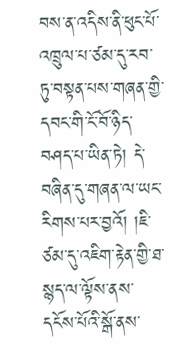བས་ན་འདིས་ནི་ཕུང་པོ་འཁྲུལ་པ་ཙམ་དུ་རབ་ཏུ་བསྟན་པས་གཞན་གྱི་དབང་གི་ངོ་བོ་ཉིད་བཤད་པ་ཡིན་ཏེ། དེ་བཞིན་དུ་གཞན་ལ་ཡང་རིགས་པར་བྱའོ། །ཇི་ཙམ་དུ་འཇིག་རྟེན་གྱི་ཐ་སྙད་ལ་ལྟོས་ནས་དངོས་པོའི་སྒོ་ནས་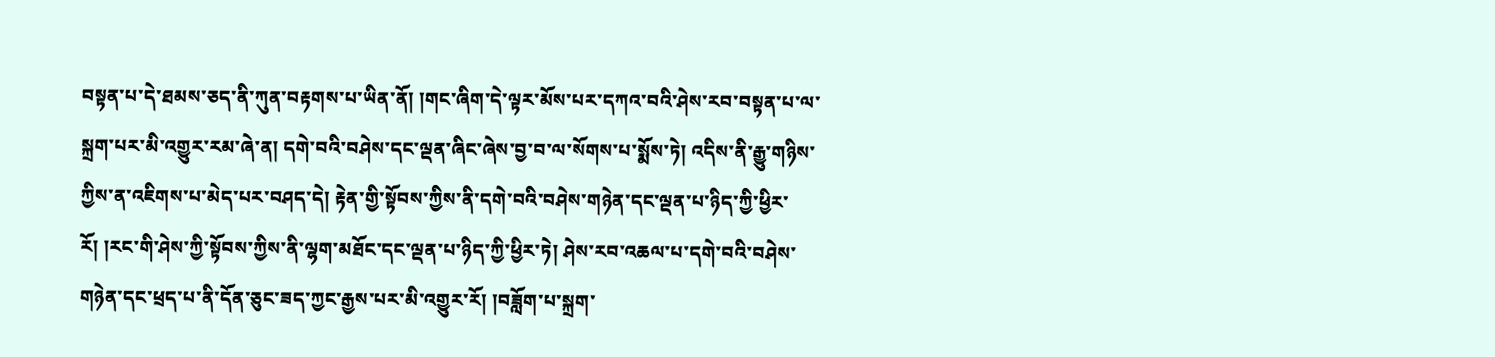བསྟན་པ་དེ་ཐམས་ཅད་ནི་ཀུན་བརྟགས་པ་ཡིན་ནོ། །གང་ཞིག་དེ་ལྟར་མོས་པར་དཀའ་བའི་ཤེས་རབ་བསྟན་པ་ལ་སྐྲག་པར་མི་འགྱུར་རམ་ཞེ་ན། དགེ་བའི་བཤེས་དང་ལྡན་ཞིང་ཞེས་བྱ་བ་ལ་སོགས་པ་སྨོས་ཏེ། འདིས་ནི་རྒྱུ་གཉིས་ཀྱིས་ན་འཇིགས་པ་མེད་པར་བཤད་དེ། རྟེན་གྱི་སྟོབས་ཀྱིས་ནི་དགེ་བའི་བཤེས་གཉེན་དང་ལྡན་པ་ཉིད་ཀྱི་ཕྱིར་རོ། །རང་གི་ཤེས་ཀྱི་སྟོབས་ཀྱིས་ནི་ལྷག་མཐོང་དང་ལྡན་པ་ཉིད་ཀྱི་ཕྱིར་ཏེ། ཤེས་རབ་འཆལ་པ་དགེ་བའི་བཤེས་གཉེན་དང་ཕྲད་པ་ནི་དོན་ཅུང་ཟད་ཀྱང་རྒྱས་པར་མི་འགྱུར་རོ། །བཟློག་པ་སྐྲག་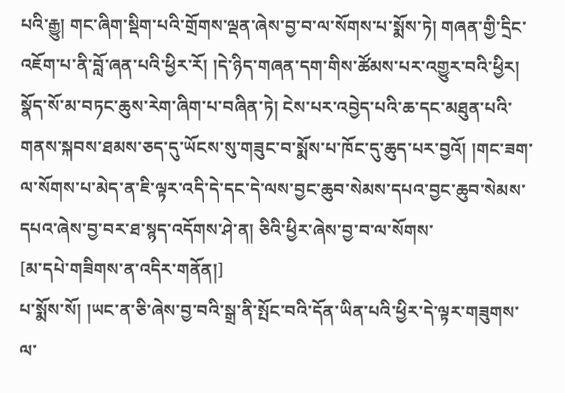པའི་རྒྱུ། གང་ཞིག་སྡིག་པའི་གྲོགས་ལྡན་ཞེས་བྱ་བ་ལ་སོགས་པ་སྨོས་ཏེ། གཞན་གྱི་དྲིང་འཇོག་པ་ནི་བློ་ཞན་པའི་ཕྱིར་རོ། །དེ་ཉིད་གཞན་དག་གིས་ཚོམས་པར་འགྱུར་བའི་ཕྱིར། སྣོད་སོ་མ་བཏང་ཆུས་རེག་ཞིག་པ་བཞིན་ཏེ། ངེས་པར་འབྱེད་པའི་ཆ་དང་མཐུན་པའི་གནས་སྐབས་ཐམས་ཅད་དུ་ཡོངས་སུ་གཟུང་བ་སྨོས་པ་ཁོང་དུ་ཆུད་པར་བྱའོ། །གང་ཟག་ལ་སོགས་པ་མེད་ན་ཇི་ལྟར་འདི་དེ་དང་དེ་ལས་བྱང་ཆུབ་སེམས་དཔའ་བྱང་ཆུབ་སེམས་དཔའ་ཞེས་བྱ་བར་ཐ་སྙད་འདོགས་ཤེ་ན། ཅིའི་ཕྱིར་ཞེས་བྱ་བ་ལ་སོགས་
[མ་དཔེ་གཟིགས་ན་འདིར་གནོན།]
པ་སྨོས་སོ། །ཡང་ན་ཅི་ཞེས་བྱ་བའི་སྒྲ་ནི་སྤོང་བའི་དོན་ཡིན་པའི་ཕྱིར་དེ་ལྟར་གཟུགས་ལ་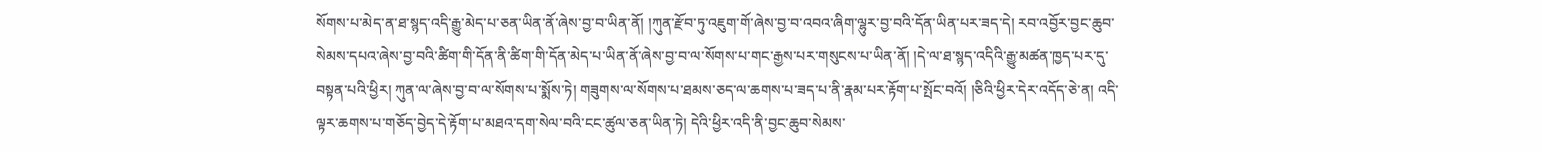སོགས་པ་མེད་ན་ཐ་སྙད་འདི་རྒྱུ་མེད་པ་ཅན་ཡིན་ནོ་ཞེས་བྱ་བ་ཡིན་ནོ། །ཀུན་རྫོབ་ཏུ་འཇུག་གོ་ཞེས་བྱ་བ་འབའ་ཞིག་ལྷུར་བྱ་བའི་དོན་ཡིན་པར་ཟད་དེ། རབ་འབྱོར་བྱང་ཆུབ་སེམས་དཔའ་ཞེས་བྱ་བའི་ཚིག་གི་དོན་ནི་ཚིག་གི་དོན་མེད་པ་ཡིན་ནོ་ཞེས་བྱ་བ་ལ་སོགས་པ་གང་རྒྱས་པར་གསུངས་པ་ཡིན་ནོ། །དེ་ལ་ཐ་སྙད་འདིའི་རྒྱུ་མཚན་ཁྱད་པར་དུ་བསྟན་པའི་ཕྱིར། ཀུན་ལ་ཞེས་བྱ་བ་ལ་སོགས་པ་སྨོས་ཏེ། གཟུགས་ལ་སོགས་པ་ཐམས་ཅད་ལ་ཆགས་པ་ཟད་པ་ནི་རྣམ་པར་རྟོག་པ་སྤོང་བའོ། །ཅིའི་ཕྱིར་དེར་འདོད་ཅེ་ན། འདི་ལྟར་ཆགས་པ་གཅོད་བྱེད་དེ་རྟོག་པ་མཐའ་དག་སེལ་བའི་ངང་ཚུལ་ཅན་ཡིན་ཏེ། དེའི་ཕྱིར་འདི་ནི་བྱང་ཆུབ་སེམས་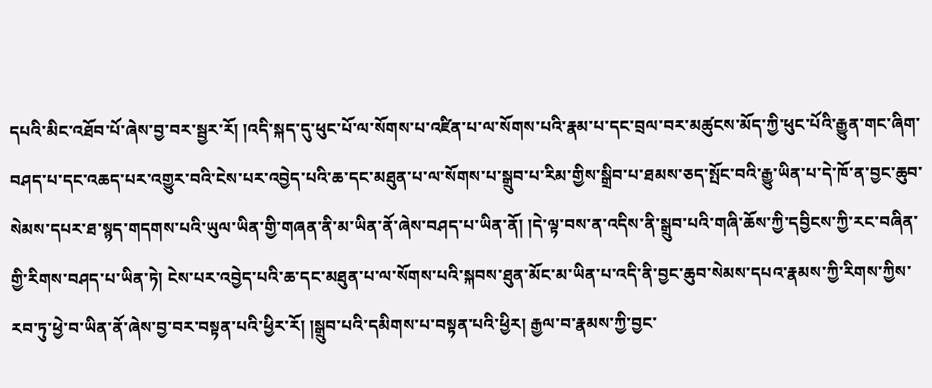དཔའི་མིང་འཐོབ་པོ་ཞེས་བྱ་བར་སྦྱར་རོ། །འདི་སྐད་དུ་ཕུང་པོ་ལ་སོགས་པ་འཛིན་པ་ལ་སོགས་པའི་རྣམ་པ་དང་བྲལ་བར་མཚུངས་མོད་ཀྱི་ཕུང་པོའི་རྒྱུན་གང་ཞིག་བཤད་པ་དང་འཆད་པར་འགྱུར་བའི་ངེས་པར་འབྱེད་པའི་ཆ་དང་མཐུན་པ་ལ་སོགས་པ་སྒྲུབ་པ་རིམ་གྱིས་སྒྲིབ་པ་ཐམས་ཅད་སྤོང་བའི་རྒྱུ་ཡིན་པ་དེ་ཁོ་ན་བྱང་ཆུབ་སེམས་དཔར་ཐ་སྙད་གདགས་པའི་ཡུལ་ཡིན་གྱི་གཞན་ནི་མ་ཡིན་ནོ་ཞེས་བཤད་པ་ཡིན་ནོ། །དེ་ལྟ་བས་ན་འདིས་ནི་སྒྲུབ་པའི་གཞི་ཆོས་ཀྱི་དབྱིངས་ཀྱི་རང་བཞིན་གྱི་རིགས་བཤད་པ་ཡིན་ཏེ། ངེས་པར་འབྱེད་པའི་ཆ་དང་མཐུན་པ་ལ་སོགས་པའི་སྐབས་ཐུན་མོང་མ་ཡིན་པ་འདི་ནི་བྱང་ཆུབ་སེམས་དཔའ་རྣམས་ཀྱི་རིགས་ཀྱིས་རབ་ཏུ་ཕྱེ་བ་ཡིན་ནོ་ཞེས་བྱ་བར་བསྟན་པའི་ཕྱིར་རོ། །སྒྲུབ་པའི་དམིགས་པ་བསྟན་པའི་ཕྱིར། རྒྱལ་བ་རྣམས་ཀྱི་བྱང་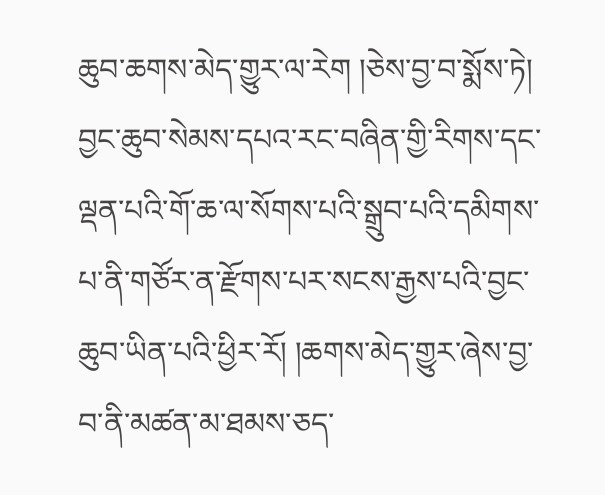ཆུབ་ཆགས་མེད་གྱུར་ལ་རེག །ཅེས་བྱ་བ་སྨོས་ཏེ། བྱང་ཆུབ་སེམས་དཔའ་རང་བཞིན་གྱི་རིགས་དང་ལྡན་པའི་གོ་ཆ་ལ་སོགས་པའི་སྒྲུབ་པའི་དམིགས་པ་ནི་གཙོར་ན་རྫོགས་པར་སངས་རྒྱས་པའི་བྱང་ཆུབ་ཡིན་པའི་ཕྱིར་རོ། །ཆགས་མེད་གྱུར་ཞེས་བྱ་བ་ནི་མཚན་མ་ཐམས་ཅད་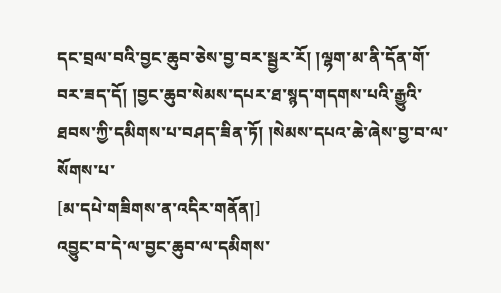དང་བྲལ་བའི་བྱང་ཆུབ་ཅེས་བྱ་བར་སྦྱར་རོ། །ལྷག་མ་ནི་དོན་གོ་བར་ཟད་དོ། །བྱང་ཆུབ་སེམས་དཔར་ཐ་སྙད་གདགས་པའི་རྒྱུའི་ཐབས་ཀྱི་དམིགས་པ་བཤད་ཟིན་ཏོ། །སེམས་དཔའ་ཆེ་ཞེས་བྱ་བ་ལ་སོགས་པ་
[མ་དཔེ་གཟིགས་ན་འདིར་གནོན།]
འབྱུང་བ་དེ་ལ་བྱང་ཆུབ་ལ་དམིགས་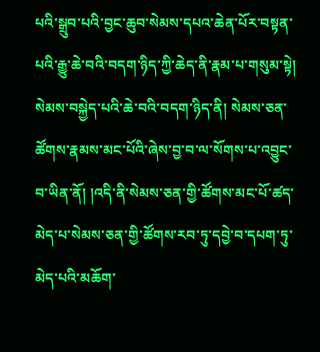པའི་སྒྲུབ་པའི་བྱང་ཆུབ་སེམས་དཔའ་ཆེན་པོར་བསྟན་པའི་རྒྱུ་ཆེ་བའི་བདག་ཉིད་ཀྱི་ཆེད་ནི་རྣམ་པ་གསུམ་སྟེ། སེམས་བསྐྱེད་པའི་ཆེ་བའི་བདག་ཉིད་ནི། སེམས་ཅན་ཚོགས་རྣམས་མང་པོའི་ཞེས་བྱ་བ་ལ་སོགས་པ་འབྱུང་བ་ཡིན་ནོ། །འདི་ནི་སེམས་ཅན་གྱི་ཚོགས་མང་པོ་ཚད་མེད་པ་སེམས་ཅན་གྱི་ཚོགས་རབ་ཏུ་དབྱེ་བ་དཔག་ཏུ་མེད་པའི་མཆོག་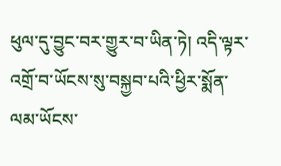ཕུལ་དུ་བྱུང་བར་གྱུར་བ་ཡིན་ཏེ། འདི་ལྟར་འགྲོ་བ་ཡོངས་སུ་བསྐྱབ་པའི་ཕྱིར་སྨོན་ལམ་ཡོངས་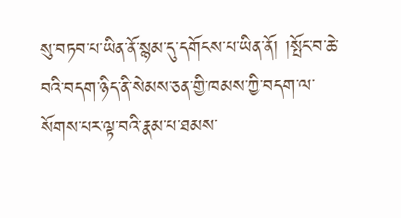སུ་བཏབ་པ་ཡིན་ནོ་སྙམ་དུ་དགོངས་པ་ཡིན་ནོ། །སྤོང་བ་ཆེ་བའི་བདག་ཉིད་ནི་སེམས་ཅན་གྱི་ཁམས་ཀྱི་བདག་ལ་སོགས་པར་ལྟ་བའི་རྣམ་པ་ཐམས་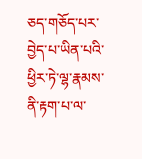ཅད་གཅོད་པར་བྱེད་པ་ཡིན་པའི་ཕྱིར་ཏེ་ལྷ་རྣམས་ནི་རྟག་པ་ལ་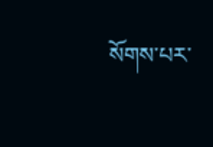སོགས་པར་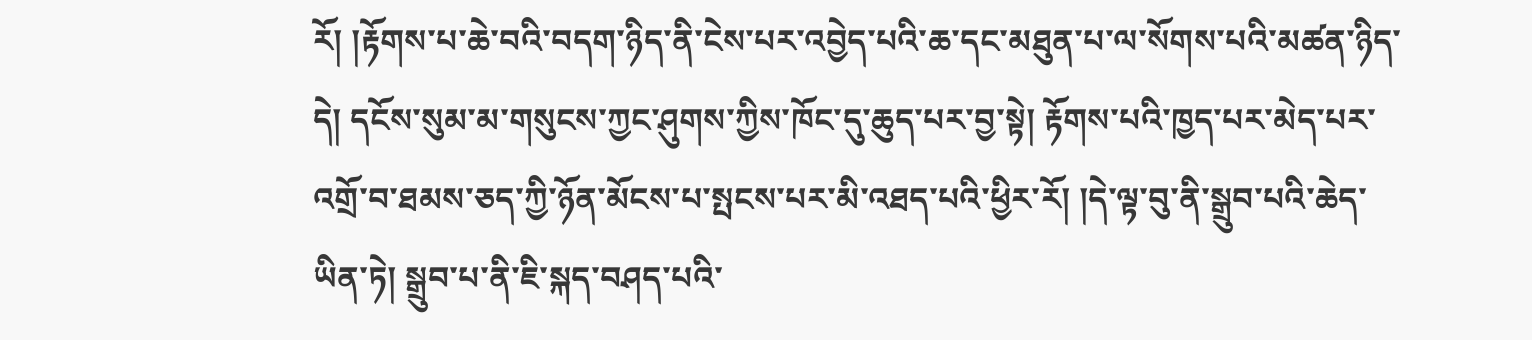རོ། །རྟོགས་པ་ཆེ་བའི་བདག་ཉིད་ནི་ངེས་པར་འབྱེད་པའི་ཆ་དང་མཐུན་པ་ལ་སོགས་པའི་མཚན་ཉིད་དེ། དངོས་སུམ་མ་གསུངས་ཀྱང་ཤུགས་ཀྱིས་ཁོང་དུ་ཆུད་པར་བྱ་སྟེ། རྟོགས་པའི་ཁྱད་པར་མེད་པར་འགྲོ་བ་ཐམས་ཅད་ཀྱི་ཉོན་མོངས་པ་སྤངས་པར་མི་འཐད་པའི་ཕྱིར་རོ། །དེ་ལྟ་བུ་ནི་སྒྲུབ་པའི་ཆེད་ཡིན་ཏེ། སྒྲུབ་པ་ནི་ཇི་སྐད་བཤད་པའི་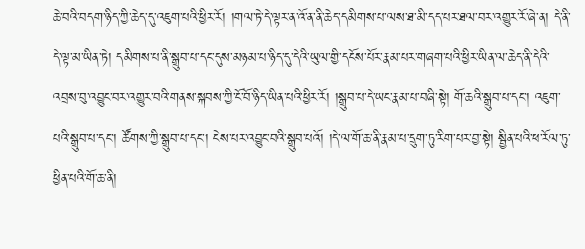ཆེ་བའི་བདག་ཉིད་ཀྱི་ཆེད་དུ་འཇུག་པའི་ཕྱིར་རོ། །གལ་ཏེ་དེ་ལྟར་ན་འོ་ན་ནི་ཆེད་དམིགས་པ་ལས་ཐ་མི་དད་པར་ཐལ་བར་འགྱུར་རོ་ཞེ་ན། དེ་ནི་དེ་ལྟ་མ་ཡིན་ཏེ། དམིགས་པ་ནི་སྒྲུབ་པ་དང་དུས་མཉམ་པ་ཉིད་དུ་དེའི་ཡུལ་གྱི་དངོས་པོར་རྣམ་པར་གཞག་པའི་ཕྱིར་ཡིན་ལ་ཆེད་ནི་དེའི་འབྲས་བུ་འབྱུང་བར་འགྱུར་བའི་གནས་སྐབས་ཀྱི་ངོ་བོ་ཉིད་ཡིན་པའི་ཕྱིར་རོ། །སྒྲུབ་པ་དེ་ཡང་རྣམ་པ་བཞི་སྟེ། གོ་ཆའི་སྒྲུབ་པ་དང་། འཇུག་པའི་སྒྲུབ་པ་དང་། ཚོགས་ཀྱི་སྒྲུབ་པ་དང་། ངེས་པར་འབྱུང་བའི་སྒྲུབ་པའོ། །དེ་ལ་གོ་ཆ་ནི་རྣམ་པ་དྲུག་ཏུ་རིག་པར་བྱ་སྟེ། སྦྱིན་པའི་ཕ་རོལ་ཏུ་ཕྱིན་པའི་གོ་ཆ་ནི།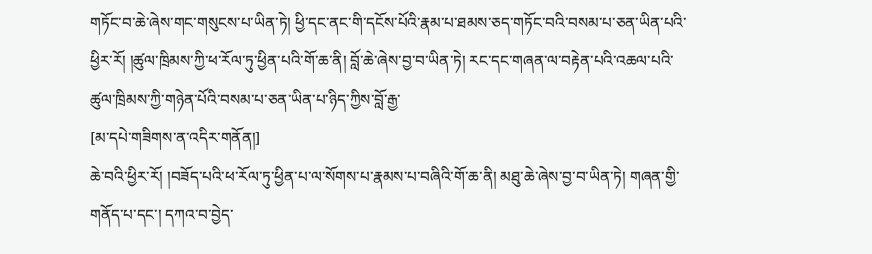གཏོང་བ་ཆེ་ཞེས་གང་གསུངས་པ་ཡིན་ཏེ། ཕྱི་དང་ནང་གི་དངོས་པོའི་རྣམ་པ་ཐམས་ཅད་གཏོང་བའི་བསམ་པ་ཅན་ཡིན་པའི་ཕྱིར་རོ། །ཚུལ་ཁྲིམས་ཀྱི་ཕ་རོལ་ཏུ་ཕྱིན་པའི་གོ་ཆ་ནི། བློ་ཆེ་ཞེས་བྱ་བ་ཡིན་ཏེ། རང་དང་གཞན་ལ་བརྟེན་པའི་འཆལ་པའི་ཚུལ་ཁྲིམས་ཀྱི་གཉེན་པོའི་བསམ་པ་ཅན་ཡིན་པ་ཉིད་ཀྱིས་བློ་རྒྱ་
[མ་དཔེ་གཟིགས་ན་འདིར་གནོན།]
ཆེ་བའི་ཕྱིར་རོ། །བཟོད་པའི་ཕ་རོལ་ཏུ་ཕྱིན་པ་ལ་སོགས་པ་རྣམས་པ་བཞིའི་གོ་ཆ་ནི། མཐུ་ཆེ་ཞེས་བྱ་བ་ཡིན་ཏེ། གཞན་གྱི་གནོད་པ་དང་། དཀའ་བ་བྱེད་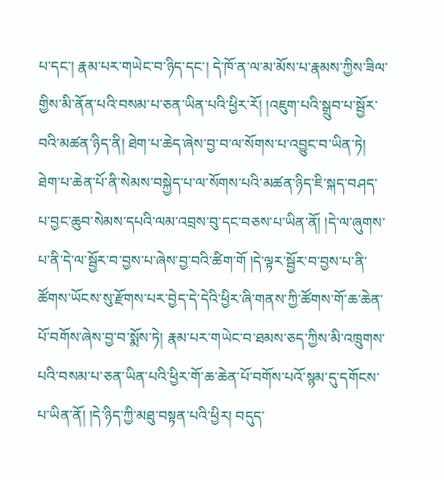པ་དང་། རྣམ་པར་གཡེང་བ་ཉིད་དང་། དེ་ཁོ་ན་ལ་མ་མོས་པ་རྣམས་ཀྱིས་ཟིལ་གྱིས་མི་ནོན་པའི་བསམ་པ་ཅན་ཡིན་པའི་ཕྱིར་རོ། །འཇུག་པའི་སྒྲུབ་པ་སྦྱོར་བའི་མཚན་ཉིད་ནི། ཐེག་པ་ཆེད་ཞེས་བྱ་བ་ལ་སོགས་པ་འབྱུང་བ་ཡིན་ཏེ། ཐེག་པ་ཆེན་པོ་ནི་སེམས་བསྐྱེད་པ་ལ་སོགས་པའི་མཚན་ཉིད་ཇི་སྐད་བཤད་པ་བྱང་ཆུབ་སེམས་དཔའི་ལམ་འབྲས་བུ་དང་བཅས་པ་ཡིན་ནོ། །དེ་ལ་ཞུགས་པ་ནི་དེ་ལ་སྦྱོར་བ་བྱས་པ་ཞེས་བྱ་བའི་ཚིག་གོ །དེ་ལྟར་སྦྱོར་བ་བྱས་པ་ནི་ཚོགས་ཡོངས་སུ་རྫོགས་པར་བྱེད་དེ་དེའི་ཕྱིར་ཞི་གནས་ཀྱི་ཚོགས་གོ་ཆ་ཆེན་པོ་བགོས་ཞེས་བྱ་བ་སྨོས་ཏེ། རྣམ་པར་གཡེང་བ་ཐམས་ཅད་ཀྱིས་མི་འཁྲུགས་པའི་བསམ་པ་ཅན་ཡིན་པའི་ཕྱིར་གོ་ཆ་ཆེན་པོ་བགོས་པའོ་སྙམ་དུ་དགོངས་པ་ཡིན་ནོ། །དེ་ཉིད་ཀྱི་མཐུ་བསྟན་པའི་ཕྱིར། བདུད་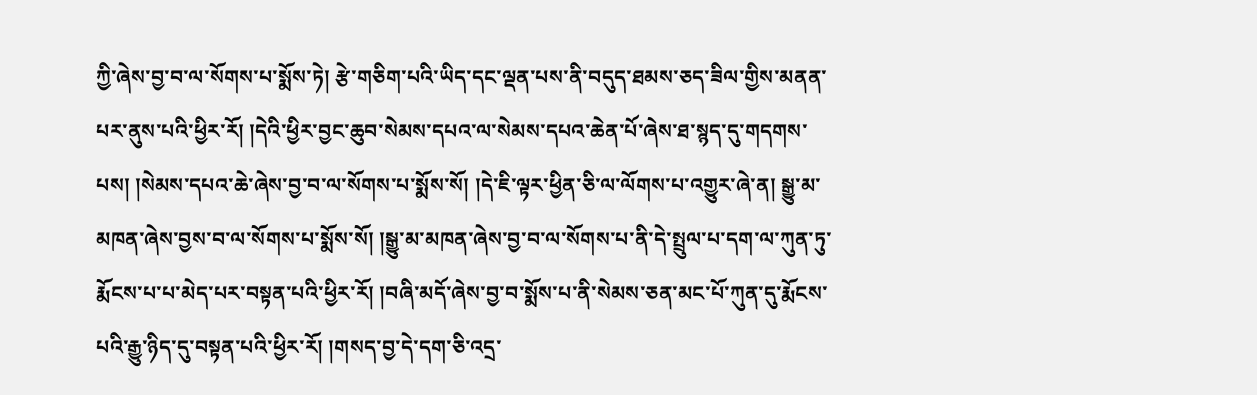ཀྱི་ཞེས་བྱ་བ་ལ་སོགས་པ་སྨོས་ཏེ། རྩེ་གཅིག་པའི་ཡིད་དང་ལྡན་པས་ནི་བདུད་ཐམས་ཅད་ཟིལ་གྱིས་མནན་པར་ནུས་པའི་ཕྱིར་རོ། །དེའི་ཕྱིར་བྱང་ཆུབ་སེམས་དཔའ་ལ་སེམས་དཔའ་ཆེན་པོ་ཞེས་ཐ་སྙད་དུ་གདགས་པས། །སེམས་དཔའ་ཆེ་ཞེས་བྱ་བ་ལ་སོགས་པ་སྨོས་སོ། །དེ་ཇི་ལྟར་ཕྱིན་ཅི་ལ་ལོགས་པ་འགྱུར་ཞེ་ན། སྒྱུ་མ་མཁན་ཞེས་བྱས་བ་ལ་སོགས་པ་སྨོས་སོ། །སྒྱུ་མ་མཁན་ཞེས་བྱ་བ་ལ་སོགས་པ་ནི་དེ་སྤྲུལ་པ་དག་ལ་ཀུན་ཏུ་རྨོངས་པ་པ་མེད་པར་བསྟན་པའི་ཕྱིར་རོ། །བཞི་མདོ་ཞེས་བྱ་བ་སྨོས་པ་ནི་སེམས་ཅན་མང་པོ་ཀུན་དུ་རྨོངས་པའི་རྒྱུ་ཉིད་དུ་བསྟན་པའི་ཕྱིར་རོ། །གསད་བྱ་དེ་དག་ཅི་འདྲ་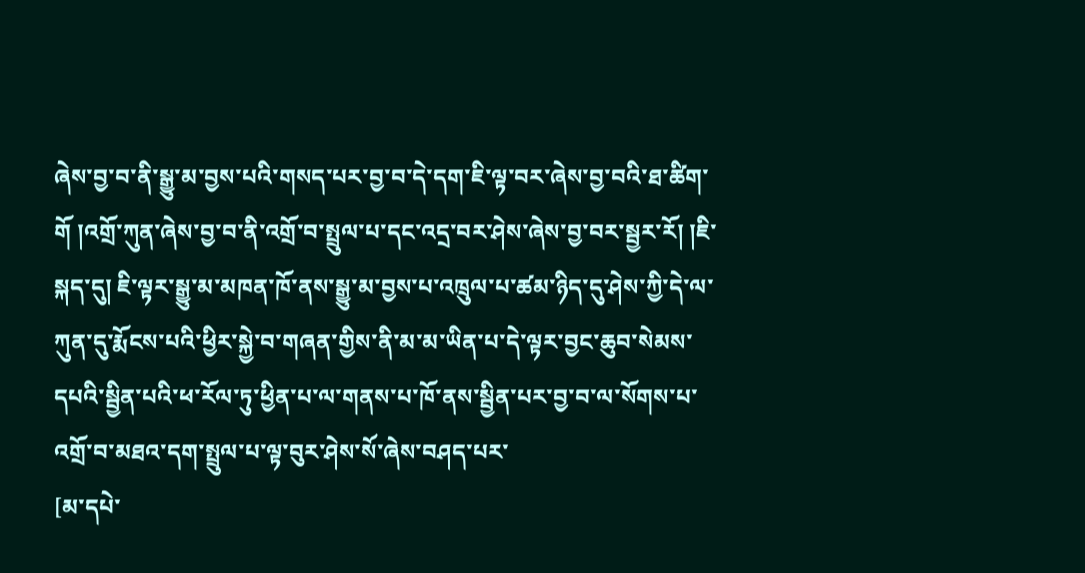ཞེས་བྱ་བ་ནི་སྒྱུ་མ་བྱས་པའི་གསད་པར་བྱ་བ་དེ་དག་ཇི་ལྟ་བར་ཞེས་བྱ་བའི་ཐ་ཚིག་གོ །འགྲོ་ཀུན་ཞེས་བྱ་བ་ནི་འགྲོ་བ་སྤྲུལ་པ་དང་འདྲ་བར་ཤེས་ཞེས་བྱ་བར་སྦྱར་རོ། །ཇི་སྐད་དུ། ཇི་ལྟར་སྒྱུ་མ་མཁན་ཁོ་ནས་སྒྱུ་མ་བྱས་པ་འཁྲུལ་པ་ཚམ་ཉིད་དུ་ཤེས་ཀྱི་དེ་ལ་ཀུན་དུ་རྨོངས་པའི་ཕྱིར་སྐྱེ་བ་གཞན་གྱིས་ནི་མ་མ་ཡིན་པ་དེ་ལྟར་བྱང་ཆུབ་སེམས་དཔའི་སྦྱིན་པའི་ཕ་རོལ་ཏུ་ཕྱིན་པ་ལ་གནས་པ་ཁོ་ནས་སྦྱིན་པར་བྱ་བ་ལ་སོགས་པ་འགྲོ་བ་མཐའ་དག་སྤྲུལ་པ་ལྟ་བུར་ཤེས་སོ་ཞེས་བཤད་པར་
[མ་དཔེ་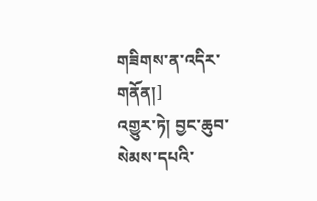གཟིགས་ན་འདིར་གནོན།]
འགྱུར་ཏེ། བྱང་ཆུབ་སེམས་དཔའི་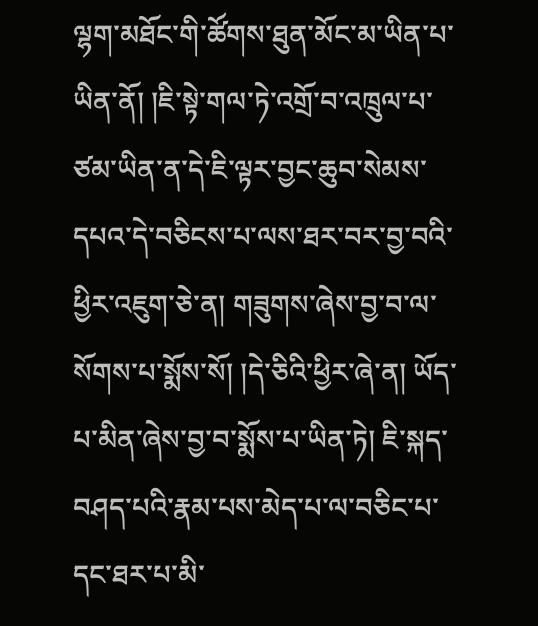ལྷག་མཐོང་གི་ཚོགས་ཐུན་མོང་མ་ཡིན་པ་ཡིན་ནོ། །ཇི་སྟེ་གལ་ཏེ་འགྲོ་བ་འཁྲུལ་པ་ཙམ་ཡིན་ན་དེ་ཇི་ལྟར་བྱང་ཆུབ་སེམས་དཔའ་དེ་བཅིངས་པ་ལས་ཐར་བར་བྱ་བའི་ཕྱིར་འཇུག་ཅེ་ན། གཟུགས་ཞེས་བྱ་བ་ལ་སོགས་པ་སྨོས་སོ། །དེ་ཅིའི་ཕྱིར་ཞེ་ན། ཡོད་པ་མིན་ཞེས་བྱ་བ་སྨོས་པ་ཡིན་ཏེ། ཇི་སྐད་བཤད་པའི་རྣམ་པས་མེད་པ་ལ་བཅིང་པ་དང་ཐར་པ་མི་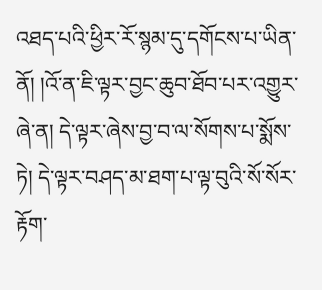འཐད་པའི་ཕྱིར་རོ་སྙམ་དུ་དགོངས་པ་ཡིན་ནོ། །འོ་ན་ཇི་ལྟར་བྱང་ཆུབ་ཐོབ་པར་འགྱུར་ཞེ་ན། དེ་ལྟར་ཞེས་བྱ་བ་ལ་སོགས་པ་སྨོས་ཏེ། དེ་ལྟར་བཤད་མ་ཐག་པ་ལྟ་བུའི་སོ་སོར་རྟོག་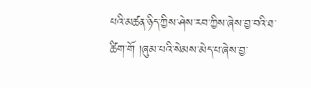པའི་མཚན་ཉིད་ཀྱིས་ཤེས་རབ་ཀྱིས་ཞེས་བྱ་བའི་ཐ་ཚིག་གོ །ཞུམ་པའི་སེམས་མེད་པ་ཞེས་བྱ་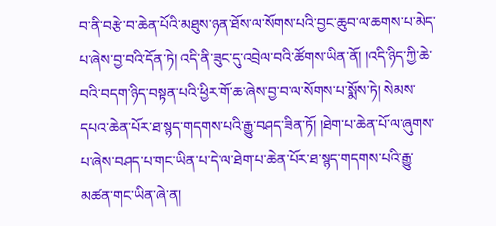བ་ནི་བརྩེ་བ་ཆེན་པོའི་མཐུས་ཉན་ཐོས་ལ་སོགས་པའི་བྱང་ཆུབ་ལ་ཆགས་པ་མེད་པ་ཞེས་བྱ་བའི་དོན་ཏེ། འདི་ནི་ཟུང་དུ་འབྲེལ་བའི་ཚོགས་ཡིན་ནོ། །འདི་ཉིད་ཀྱི་ཆེ་བའི་བདག་ཉིད་བསྟན་པའི་ཕྱིར་གོ་ཆ་ཞེས་བྱ་བ་ལ་སོགས་པ་སྨོས་ཏེ། སེམས་དཔའ་ཆེན་པོར་ཐ་སྙད་གདགས་པའི་རྒྱུ་བཤད་ཟིན་ཏོ། །ཐེག་པ་ཆེན་པོ་ལ་ཞུགས་པ་ཞེས་བཤད་པ་གང་ཡིན་པ་དེ་ལ་ཐེག་པ་ཆེན་པོར་ཐ་སྙད་གདགས་པའི་རྒྱུ་མཚན་གང་ཡིན་ཞེ་ན།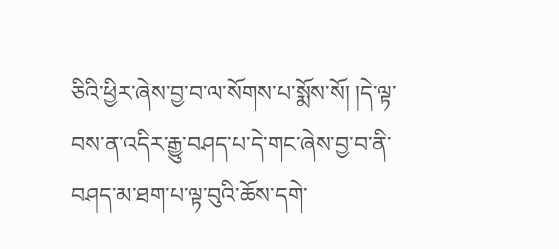ཅིའི་ཕྱིར་ཞེས་བྱ་བ་ལ་སོགས་པ་སྨོས་སོ། །དེ་ལྟ་བས་ན་འདིར་རྒྱུ་བཤད་པ་དེ་གང་ཞེས་བྱ་བ་ནི་བཤད་མ་ཐག་པ་ལྟ་བུའི་ཆོས་དགེ་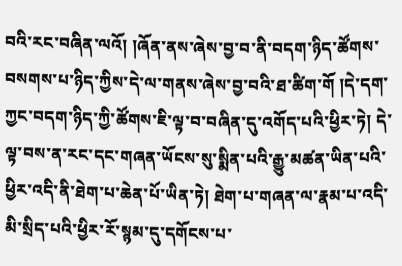བའི་རང་བཞིན་ལའོ། །ཞོན་ནས་ཞེས་བྱ་བ་ནི་བདག་ཉིད་ཚོགས་བསགས་པ་ཉིད་ཀྱིས་དེ་ལ་གནས་ཞེས་བྱ་བའི་ཐ་ཚིག་གོ །དེ་དག་ཀྱང་བདག་ཉིད་ཀྱི་ཚོགས་ཇི་ལྟ་བ་བཞིན་དུ་འགོད་པའི་ཕྱིར་ཏེ། དེ་ལྟ་བས་ན་རང་དང་གཞན་ཡོངས་སུ་སྨིན་པའི་རྒྱུ་མཚན་ཡིན་པའི་ཕྱིར་འདི་ནི་ཐེག་པ་ཆེན་པོ་ཡིན་ཏེ། ཐེག་པ་གཞན་ལ་རྣམ་པ་འདི་མི་སྲིད་པའི་ཕྱིར་རོ་སྙམ་དུ་དགོངས་པ་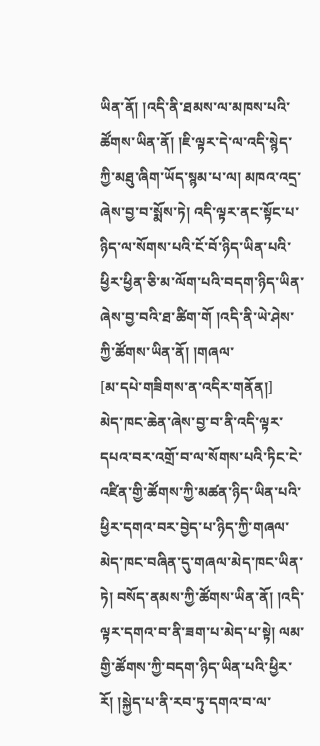ཡིན་ནོ། །འདི་ནི་ཐམས་ལ་མཁས་པའི་ཚོགས་ཡིན་ནོ། །ཇི་ལྟར་དེ་ལ་འདི་སྙེད་ཀྱི་མཐུ་ཞིག་ཡོད་སྙམ་པ་ལ། མཁའ་འདྲ་ཞེས་བྱ་བ་སྨོས་ཏེ། འདི་ལྟར་ནང་སྟོང་པ་ཉིད་ལ་སོགས་པའི་ངོ་བོ་ཉིད་ཡིན་པའི་ཕྱིར་ཕྱིན་ཅི་མ་ལོག་པའི་བདག་ཉིད་ཡིན་ཞེས་བྱ་བའི་ཐ་ཚིག་གོ །འདི་ནི་ཡེ་ཤེས་ཀྱི་ཚོགས་ཡིན་ནོ། །གཞལ་
[མ་དཔེ་གཟིགས་ན་འདིར་གནོན།]
མེད་ཁང་ཆེན་ཞེས་བྱ་བ་ནི་འདི་ལྟར་དཔའ་བར་འགྲོ་བ་ལ་སོགས་པའི་ཏིང་ངེ་འཛིན་གྱི་ཚོགས་ཀྱི་མཚན་ཉིད་ཡིན་པའི་ཕྱིར་དགའ་བར་བྱེད་པ་ཉིད་ཀྱི་གཞལ་མེད་ཁང་བཞིན་དུ་གཞལ་མེད་ཁང་ཡིན་ཏེ། བསོད་ནམས་ཀྱི་ཚོགས་ཡིན་ནོ། །འདི་ལྟར་དགའ་བ་ནི་ཟག་པ་མེད་པ་སྟེ། ལམ་གྱི་ཚོགས་ཀྱི་བདག་ཉིད་ཡིན་པའི་ཕྱིར་རོ། །སྐྱེད་པ་ནི་རབ་ཏུ་དགའ་བ་ལ་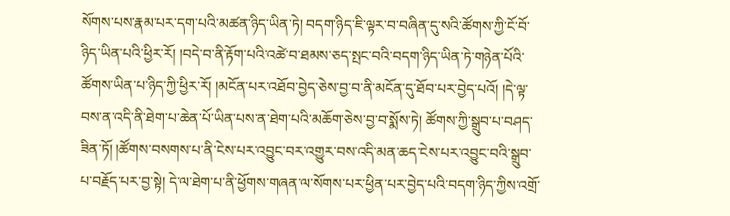སོགས་པས་རྣམ་པར་དག་པའི་མཚན་ཉིད་ཡིན་ཏེ། བདག་ཉིད་ཇི་ལྟར་བ་བཞིན་དུ་སའི་ཚོགས་ཀྱི་ངོ་བོ་ཉིད་ཡིན་པའི་ཕྱིར་རོ། །བདེ་བ་ནི་རྟོག་པའི་འཚེ་བ་ཐམས་ཅད་སྤང་བའི་བདག་ཉིད་ཡིན་ཏེ་གཉེན་པོའི་ཚོགས་ཡིན་པ་ཉིད་ཀྱི་ཕྱིར་རོ། །མངོན་པར་འཐོབ་བྱེད་ཅེས་བྱ་བ་ནི་མངོན་དུ་ཐོབ་པར་བྱེད་པའོ། །དེ་ལྟ་བས་ན་འདི་ནི་ཐེག་པ་ཆེན་པོ་ཡིན་པས་ན་ཐེག་པའི་མཆོག་ཅེས་བྱ་བ་སྨོས་ཏེ། ཚོགས་ཀྱི་སྒྲུབ་པ་བཤད་ཟིན་ཏོ། །ཚོགས་བསགས་པ་ནི་ངེས་པར་འབྱུང་བར་འགྱུར་བས་འདི་མན་ཆད་ངེས་པར་འབྱུང་བའི་སྒྲུབ་པ་བརྗོད་པར་བྱ་སྟེ། དེ་ལ་ཐེག་པ་ནི་ཕྱོགས་གཞན་ལ་སོགས་པར་ཕྱིན་པར་བྱེད་པའི་བདག་ཉིད་ཀྱིས་འགྲོ་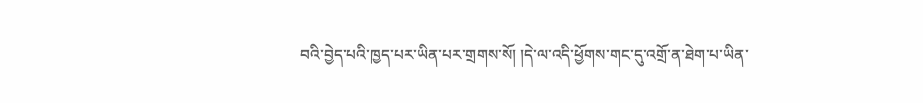བའི་བྱེད་པའི་ཁྱད་པར་ཡིན་པར་གྲགས་སོ། །དེ་ལ་འདི་ཕྱོགས་གང་དུ་འགྲོ་ན་ཐེག་པ་ཡིན་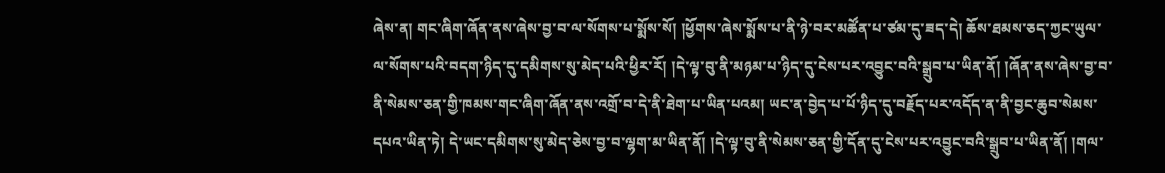ཞེས་ན། གང་ཞིག་ཞོན་ནས་ཞེས་བྱ་བ་ལ་སོགས་པ་སྨོས་སོ། །ཕྱོགས་ཞེས་སྨོས་པ་ནི་ཉེ་བར་མཚོན་པ་ཙམ་དུ་ཟད་དེ། ཆོས་ཐམས་ཅད་ཀྱང་ཡུལ་ལ་སོགས་པའི་བདག་ཉིད་དུ་དམིགས་སུ་མེད་པའི་ཕྱིར་རོ། །དེ་ལྟ་བུ་ནི་མཉམ་པ་ཉིད་དུ་ངེས་པར་འབྱུང་བའི་སྒྲུབ་པ་ཡིན་ནོ། །ཞོན་ནས་ཞེས་བྱ་བ་ནི་སེམས་ཅན་གྱི་ཁམས་གང་ཞིག་ཞོན་ནས་འགྲོ་བ་དེ་ནི་ཐེག་པ་ཡིན་པའམ། ཡང་ན་བྱེད་པ་པོ་ཉིད་དུ་བརྗོད་པར་འདོད་ན་ནི་བྱང་ཆུབ་སེམས་དཔའ་ཡིན་ཏེ། དེ་ཡང་དམིགས་སུ་མེད་ཅེས་བྱ་བ་ལྷག་མ་ཡིན་ནོ། །དེ་ལྟ་བུ་ནི་སེམས་ཅན་གྱི་དོན་དུ་ངེས་པར་འབྱུང་བའི་སྒྲུབ་པ་ཡིན་ནོ། །གལ་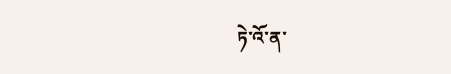ཏེ་འོ་ན་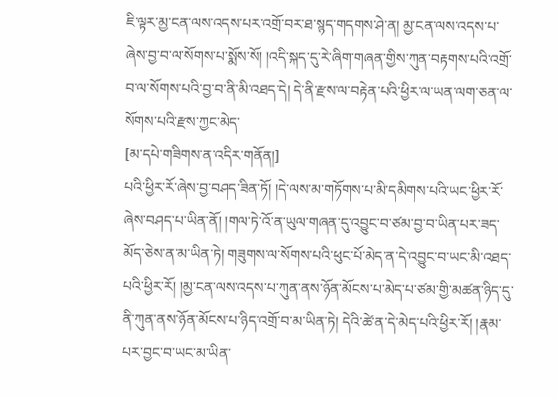ཇི་ལྟར་མྱ་ངན་ལས་འདས་པར་འགྲོ་བར་ཐ་སྙད་གདགས་ཤེ་ན། མྱ་ངན་ལས་འདས་པ་ཞེས་བྱ་བ་ལ་སོགས་པ་སྨོས་སོ། །འདི་སྐད་དུ་རེ་ཞིག་གཞན་གྱིས་ཀུན་བརྟགས་པའི་འགྲོ་བ་ལ་སོགས་པའི་བྱ་བ་ནི་མི་འཐད་དེ། དེ་ནི་རྫས་ལ་བརྟེན་པའི་ཕྱིར་ལ་ཡན་ལག་ཅན་ལ་སོགས་པའི་རྫས་ཀྱང་མེད་
[མ་དཔེ་གཟིགས་ན་འདིར་གནོན།]
པའི་ཕྱིར་རོ་ཞེས་བྱ་བཤད་ཟིན་ཏོ། །དེ་ལས་མ་གཏོགས་པ་མི་དམིགས་པའི་ཡང་ཕྱིར་རོ་ཞེས་བཤད་པ་ཡིན་ནོ། །གལ་ཏེ་འོ་ན་ཡུལ་གཞན་དུ་འབྱུང་བ་ཙམ་བྱ་བ་ཡིན་པར་ཟད་མོད་ཅེས་ན་མ་ཡིན་ཏེ། གཟུགས་ལ་སོགས་པའི་ཕུང་པོ་མེད་ན་དེ་འབྱུང་བ་ཡང་མི་འཐད་པའི་ཕྱིར་རོ། །མྱ་ངན་ལས་འདས་པ་ཀུན་ནས་ཉོན་མོངས་པ་མེད་པ་ཙམ་གྱི་མཚན་ཉིད་དུ་ནི་ཀུན་ནས་ཉོན་མོངས་པ་ཉིད་འགྲོ་བ་མ་ཡིན་ཏེ། དེའི་ཚེ་ན་དེ་མེད་པའི་ཕྱིར་རོ། །རྣམ་པར་བྱང་བ་ཡང་མ་ཡིན་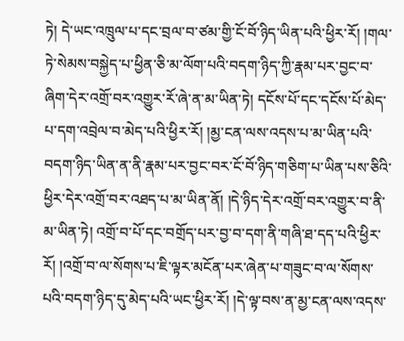ཏེ། དེ་ཡང་འཁྲུལ་པ་དང་བྲལ་བ་ཙམ་གྱི་ངོ་བོ་ཉིད་ཡིན་པའི་ཕྱིར་རོ། །གལ་ཏེ་སེམས་བསྐྱེད་པ་ཕྱིན་ཅི་མ་ལོག་པའི་བདག་ཉིད་ཀྱི་རྣམ་པར་བྱང་བ་ཞིག་དེར་འགྲོ་བར་འགྱུར་རོ་ཞེ་ན་མ་ཡིན་ཏེ། དངོས་པོ་དང་དངོས་པོ་མེད་པ་དག་འབྲེལ་བ་མེད་པའི་ཕྱིར་རོ། །མྱ་ངན་ལས་འདས་པ་མ་ཡིན་པའི་བདག་ཉིད་ཡིན་ན་ནི་རྣམ་པར་བྱང་བར་ངོ་བོ་ཉིད་གཅིག་པ་ཡིན་པས་ཅིའི་ཕྱིར་དེར་འགྲོ་བར་འཐད་པ་མ་ཡིན་ནོ། །དེ་ཉིད་དེར་འགྲོ་བར་འགྱུར་བ་ནི་མ་ཡིན་ཏེ། འགྲོ་བ་པོ་དང་བགྲོད་པར་བྱ་བ་དག་ནི་གཞི་ཐ་དད་པའི་ཕྱིར་རོ། །འགྲོ་བ་ལ་སོགས་པ་ཇི་ལྟར་མངོན་པར་ཞེན་པ་གཟུང་བ་ལ་སོགས་པའི་བདག་ཉིད་དུ་མེད་པའི་ཡང་ཕྱིར་རོ། །དེ་ལྟ་བས་ན་མྱ་ངན་ལས་འདས་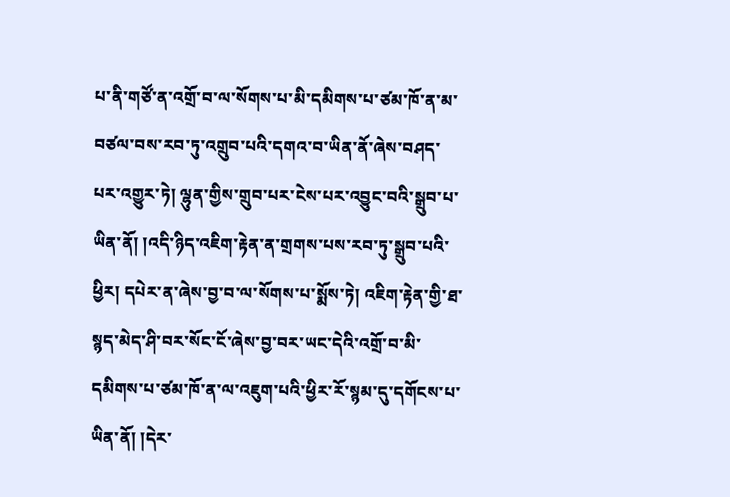པ་ནི་གཙོ་ན་འགྲོ་བ་ལ་སོགས་པ་མི་དམིགས་པ་ཙམ་ཁོ་ན་མ་བཙལ་བས་རབ་ཏུ་འགྲུབ་པའི་དགའ་བ་ཡིན་ནོ་ཞེས་བཤད་པར་འགྱུར་ཏེ། ལྷུན་གྱིས་གྲུབ་པར་ངེས་པར་འབྱུང་བའི་སྒྲུབ་པ་ཡིན་ནོ། །འདི་ཉིད་འཇིག་རྟེན་ན་གྲགས་པས་རབ་ཏུ་སྒྲུབ་པའི་ཕྱིར། དཔེར་ན་ཞེས་བྱ་བ་ལ་སོགས་པ་སྨོས་ཏེ། འཇིག་རྟེན་གྱི་ཐ་སྙད་མེད་ཤི་བར་སོང་ངོ་ཞེས་བྱ་བར་ཡང་དེའི་འགྲོ་བ་མི་དམིགས་པ་ཙམ་ཁོ་ན་ལ་འཇུག་པའི་ཕྱིར་རོ་སྙམ་དུ་དགོངས་པ་ཡིན་ནོ། །དེར་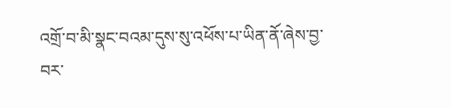འགྲོ་བ་མི་སྣང་བའམ་དུས་སུ་འཕོས་པ་ཡིན་ནོ་ཞེས་བྱ་བར་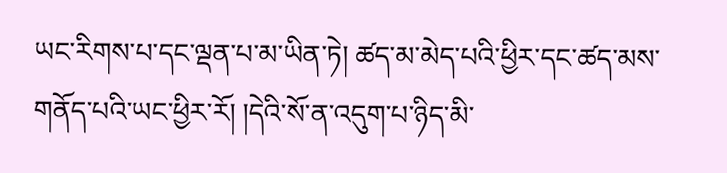ཡང་རིགས་པ་དང་ལྡན་པ་མ་ཡིན་ཏེ། ཚད་མ་མེད་པའི་ཕྱིར་དང་ཚད་མས་གནོད་པའི་ཡང་ཕྱིར་རོ། །དེའི་སོ་ན་འདུག་པ་ཉིད་མི་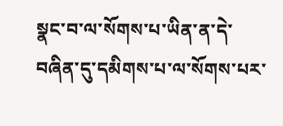སྣང་བ་ལ་སོགས་པ་ཡིན་ན་དེ་བཞིན་དུ་དམིགས་པ་ལ་སོགས་པར་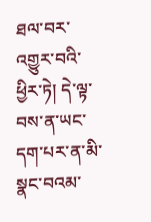ཐལ་བར་འགྱུར་བའི་ཕྱིར་ཏེ། དེ་ལྟ་བས་ན་ཡང་དག་པར་ན་མི་སྣང་བའམ་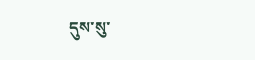དུས་སུ་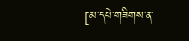[མ་དཔེ་གཟིགས་ན་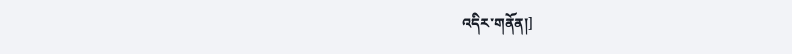འདིར་གནོན།]